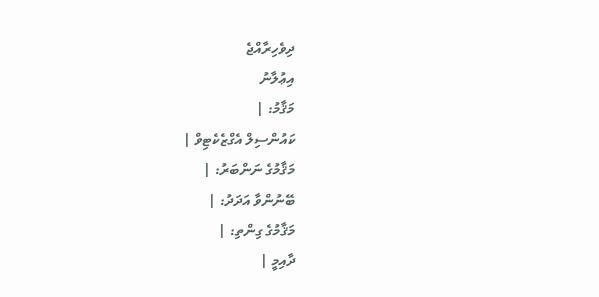ދިވެހިރާއްޖެ
އިޢުލާނު
މަޤާމު: |
ކައުންސިލް އެގްޒެކެޓިވް |
މަޤާމުގެ ނަންބަރު: |
ބޭނުންވާ އަދަދު: |
މަޤާމުގެ ގިންތި: |
ދާއިމީ |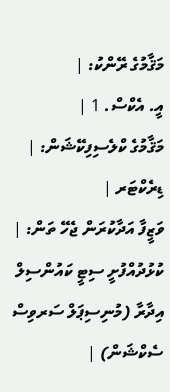މަޤާމުގެ ރޭންކު: |
އީ. އެކްސް. 1 |
މަޤާމުގެ ކްލެސިފިކޭޝަން: |
ޑިރެކްޓަރ |
ވަޒީފާ އަދާކުރަން ޖެހޭ ތަން: |
ކުޅުދުއްފުށީ ސިޓީ ކައުންސިލް އިދާރާ (މުނިސިޕަލް ސަރވިސް ސެކްޝަން) |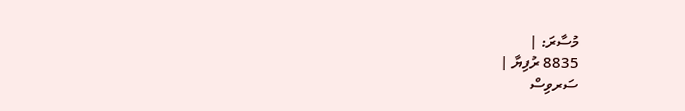މުސާރަ: |
8835 ރުފިޔާ |
ސަރވިސް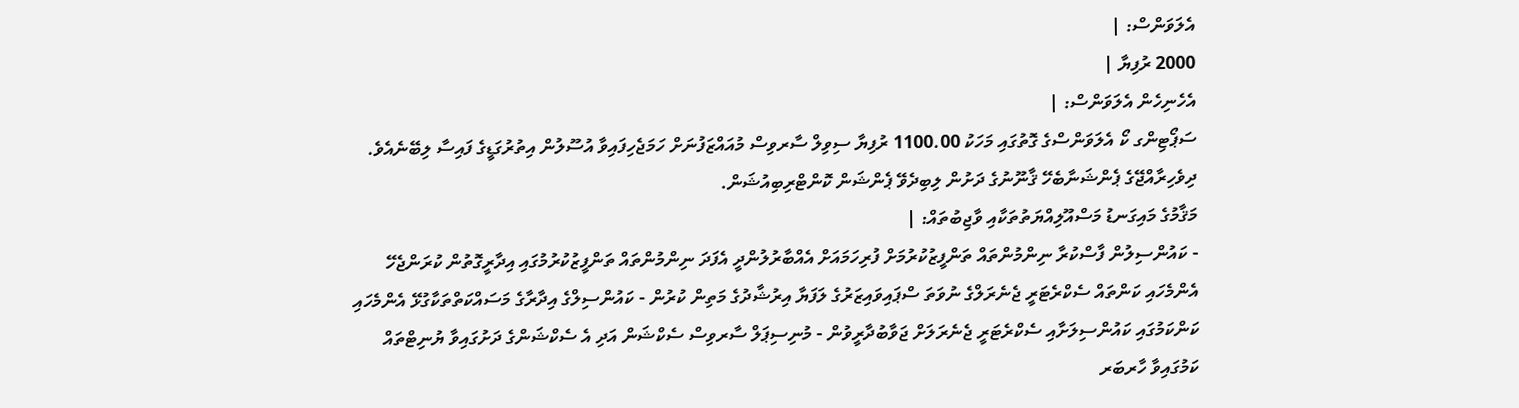އެލަވަންސް: |
2000 ރުފިޔާ |
އެހެނިހެން އެލަވަންސް: |
ސަޕޯޓިންގ ކޯ އެލަވަންސްގެ ގޮތުގައި މަހަކު 1100.00 ރުފިޔާ ސިވިލް ސާރވިސް މުއައްޒަފުނަށް ހަމަޖެހިފައިވާ އުސޫލުން އިތުރުގަޑީގެ ފައިސާ ލިބޭނެއެވެ. ދިވެހިރާއްޖޭގެ ޕެންޝަނާބެހޭ ޤާނޫނުގެ ދަށުން ލިބިދެވޭ ޕެންޝަން ކޮންޓްރިބިއުޝަން.
މަޤާމުގެ މައިގަނޑު މަސްއޫލިއްޔަތުތަކާއި ވާޖިބުތައް: |
- ކައުންސިލުން ފާސްކުރާ ނިންމުންތައް ތަންފީޒުކުރުމަށް ފުރިހަމައަށް އެއްބާރުލުންދީ އެފަދަ ނިންމުންތައް ތަންފީޒުކުރުމުގައި އިދާރީގޮތުން ކުރަންޖެހޭ އެންމެހައި ކަންތައް ސެކްރެޓަރީ ޖެނެރަލްގެ ނުވަތަ ސްޕައިވައިޒަރުގެ ލަފަޔާ އިރުޝާދުގެ މަތިން ކުރުން - ކައުންސިލްގެ އިދާރާގެ މަސައްކަތްތަކާގުޅޭ އެންމެހައި ކަންކަމުގައި ކައުންސިލަށާއި ސެކްރެޓަރީ ޖެނެރަލަށް ޖަވާބުދާރީވުން - މުނިސިޕަލް ސާރވިސް ސެކްޝަން އަދި އެ ސެކްޝަންގެ ދަށުގައިވާ ޔުނިޓްތައް ކަމުގައިވާ ހާރބަރ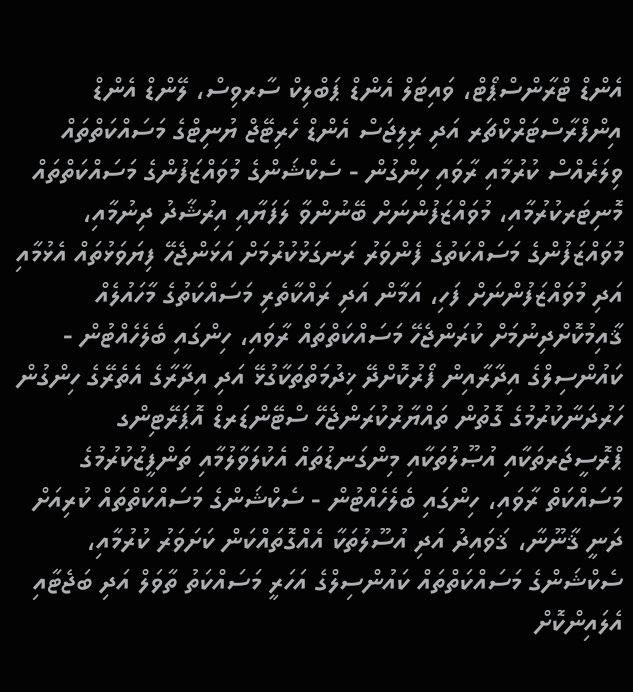އެންޑް ޓްރާންސްޕޯޓް، ވައިޓަލް އެންޑް ޕަބްލިކް ސާރވިސް، ލޭންޑް އެންޑް އިންފްރާސްޓަރްކްޗަރ އަދި ރިލިޖަސް އެންޑް ހެރިޓޭޖް ޔުނިޓްގެ މަސައްކަތްތައް ވިލަރެއްސް ކުރުމާއި ރާވައި ހިންގުން - ސެކްޝަންގެ މުވައްޒަފުންގެ މަސައްކަތްތައް މޮނިޓަރކުރުމާއި، މުވައްޒަފުންނަށް ބޭނުންވާ ލަފަޔާއި އިރުޝާދު ދިނުމާއި، މުވައްޒަފުންގެ މަސައްކަތުގެ ފެންވަރު ރަނގަޅުކުރުމަށް އަޅަންޖެހޭ ފިޔަވަޅުތައް އެޅުމާއި އަދި މުވައްޒަފުންނަށް ފަހި، އަމާން އަދި ރައްކާތެރި މަސައްކަތުގެ މާހައުލެއް ޤާއިމުކޮށްދިނުމަށް ކުރަންޖެހޭ މަސައްކަތްތައް ރާވައި، ހިންގައި ބެލެހެއްޓުން - ކައުންސިލްގެ އިދާރާއިން ފޯރުކޮށްދޭ ޚިދުމަތްތަކާގުޅޭ އަދި އިދާރާގެ އެތެރޭގެ ހިންގުން ހަރުދަނާކުރުމުގެ ގޮތުން ތައްޔާރުކުރަންޖެހޭ ސްޓޭންޑަރޑް އޮޕަރޭޓިންގ ޕްރޮސީޖަރތަކާއި އުޞޫލުތަކާއި މިންގަނޑުތައް އެކުލަވާލުމާއި ތަންފީޒުކުރުމުގެ މަސައްކަތް ރާވައި، ހިންގައި ބެލެހެއްޓުން - ސެކްޝަންގެ މަސައްކަތްތައް ކުރިއަށް ދަނީ ޤާނޫނާ، ޤަވައިދު އަދި އުސޫލުތަކާ އެއްގޮތައްކަން ކަށަވަރު ކުރުމާއި، ސެކްޝަންގެ މަސައްކަތްތައް ކައުންސިލްގެ އަހަރީ މަސައްކަތު ތާވަލް އަދި ބަޖެޓާއި އެލައިންކޮށް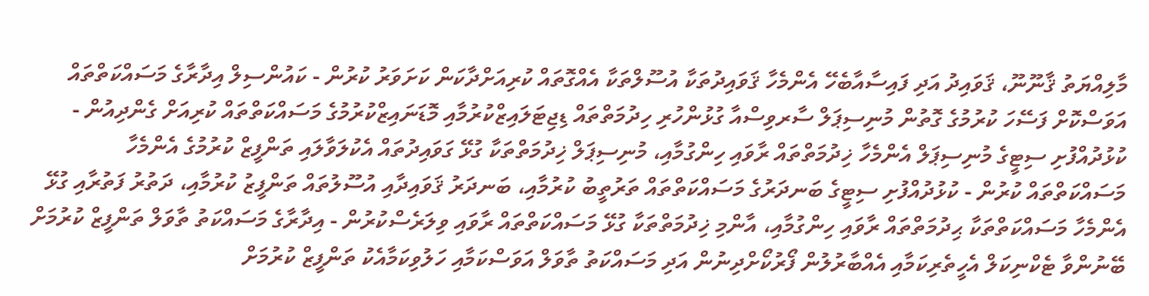މާލިއްޔަތު ޤާނޫނޫ، ޤަވައިދު އަދި ފައިސާއާބެހޭ އެންމެހާ ޤަވައިދުތަކާ އުސޫލްތަކާ އެއްގޮތައް ކުރިއަށްދާކަން ކަށަވަރު ކުރުން - ކައުންސިލް އިދާރާގެ މަސައްކަތްތައް އަވަސްކޮށް ފަސޭހަ ކުރުމުގެ ގޮތުން މުނިސިޕަލް ސާރވިސްއާ ގުޅުންހުރި ހިދުމަތްތައް ޑިޖިޓަލައިޒްކުރުމާއި މޮޑަނައިޒްކުރުމުގެ މަސައްކަތްތައް ކުރިއަށް ގެންދިއުން - ކުޅުދުއްފުށި ސިޓީގެ މުނިސިޕަލް އެންމެހާ ޚިދުމަތްތައް ރާވައި ހިންގުމާއި، މުނިސިޕަލް ޚިދުމަތްތަކާ ގުޅޭ ގަވައިދުތައް އެކުލަވާލައި ތަންފީޒް ކުރުމުގެ އެންމެހާ މަސައްކަތްތައް ކުރުން - ކުޅުދުއްފުށި ސިޓީގެ ބަނދަރުގެ މަސައްކަތްތައް ތަރުތީބު ކުރުމާއި، ބަނދަރު ޤަވައިދާއި އުސޫލުތައް ތަންފީޒު ކުރުމާއި، ދަތުރު ފަތުރާއި ގުޅޭ އެންމެހާ މަސައްކަތްތަކާ ޙިދުމަތްތައް ރާވައި ހިންގުމާއި، އާންމި ޚިދުމަތްތަކާ ގުޅޭ މަސައްކަތްތައް ރާވައި ވިލަރެސްކުރުން - އިދާރާގެ މަސައްކަތު ތާވަލް ތަންފީޒް ކުރުމަށް ބޭނުންވާ ޓެކްނިކަލް އެހީތެރިކަމާއި އެއްބާރުލުން ފޯރުކޯށްދިނުން އަދި މަސައްކަތު ތާވަލް އަވަސްކަމާއި ހަލުވިކަމާއެކު ތަންފީޒް ކުރުމަށް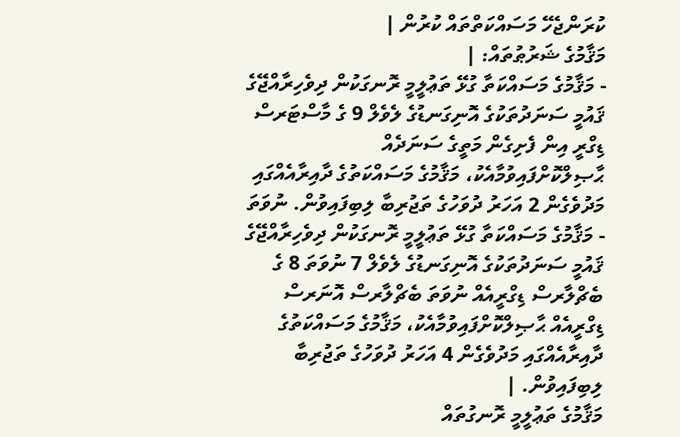ކުރަންޖެހޭ މަސައްކަތްތައް ކުރުން |
މަޤާމުގެ ޝަރުޠުތައް: |
- މަޤާމުގެ މަސައްކަތާ ގުޅޭ ތަޢުލީމީ ރޮނގަކުން ދިވެހިރާއްޖޭގެ ޤައުމީ ސަނަދުތަކުގެ އޮނިގަނޑުގެ ލެވެލް 9 ގެ މާސްޓަރސް ޑިގްރީ އިން ފެށިގެން މަތީގެ ސަނަދެއް ޙާޞިލްކޮށްފައިވުމާއެކު، މަޤާމުގެ މަސައްކަތުގެ ދާއިރާއެއްގައި މަދުވެގެން 2 އަހަރު ދުވަހުގެ ތަޖުރިބާ ލިބިފައިވުން. ނުވަތަ - މަޤާމުގެ މަސައްކަތާ ގުޅޭ ތަޢުލީމީ ރޮނގަކުން ދިވެހިރާއްޖޭގެ ޤައުމީ ސަނަދުތަކުގެ އޮނިގަނޑުގެ ލެވެލް 7 ނުވަތަ 8 ގެ ބެޗްލާރސް ޑިގްރީއެއް ނުވަތަ ބެޗްލާރސް އޮނަރސް ޑިގްރީއެއް ޙާޞިލްކޮށްފައިވުމާއެކު، މަޤާމުގެ މަސައްކަތުގެ ދާއިރާއެއްގައި މަދުވެގެން 4 އަހަރު ދުވަހުގެ ތަޖުރިބާ ލިބިފައިވުން. |
މަޤާމުގެ ތަޢުލީމީ ރޮނގުތައް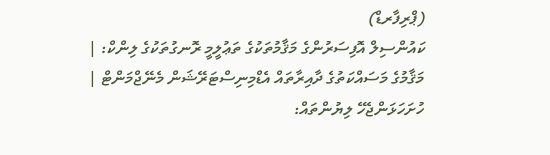(ޕްރިފާރޑް)
ކައުންސިލް އޮފިސަރުންގެ މަޤާމުތަކުގެ ތަޢުލީމީ ރޮނގުތަކުގެ ލިންކް: |
މަޤާމުގެ މަސައްކަތުގެ ދާއިރާތައް އެޑްމިނިސްޓަރޭޝަން މެނޭޖްމަންޓް |
ހުށަހަޅަންޖެހޭ ލިޔުންތައް: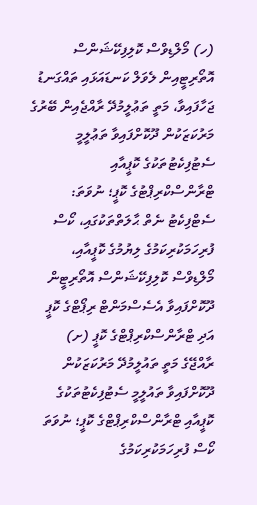(ހ) މޯލްޑިވްސް ކޮލިފިކޭޝަންސް އޮތޯރިޓީއިން ލެވަލް ކަނޑައަޅައި ތައްގަނޑު ޖަހާފައިވާ، މަތީ ތަޢުލީމުދޭ ރާއްޖެއިން ބޭރުގެ މަރުކަޒަކުން ދޫކޮށްފައިވާ ތަޢުލީމީ ސެޓުފިކެޓުތަކުގެ ކޮޕީއާއި ޓްރާންސްކްރިޕްޓުގެ ކޮޕީ؛ ނުވަތަ: ސެޓްފިކެޓު ނެތް ޙާލަތްތަކުގައި، ކޯސް ފުރިހަމަކުރިކަމުގެ ލިޔުމުގެ ކޮޕީއާއި، މޯލްޑިވްސް ކޮލިފިކޭޝަންސް އޮތޯރިޓީން ދޫކޮށްފައިވާ އެސެސްމަންޓް ރިޕޯޓްގެ ކޮޕީ އަދި ޓްރާންސްކްރިޕްޓްގެ ކޮޕީ (ށ) ރާއްޖޭގެ މަތީ ތައުލީމުދޭ މަރުކަޒަކުން ދޫކޮށްފައިވާ ތައުލީމީ ސެޓުފިކެޓުތަކުގެ ކޮޕީއާއި ޓްރާންސްކްރިޕްޓްގެ ކޮޕީ؛ ނުވަތަ ކޯސް ފުރިހަމަކުރިކަމުގެ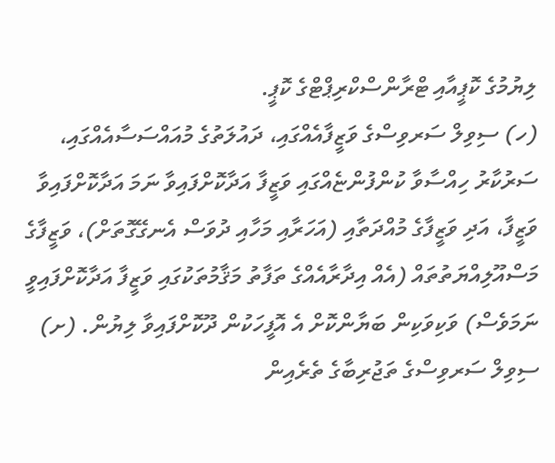ލިޔުމުގެ ކޮޕީއާއި ޓްރާންސްކްރިޕްޓްގެ ކޮޕީ.
(ހ) ސިވިލް ސަރވިސްގެ ވަޒީފާއެއްގައި، ދައުލަތުގެ މުއައްސަސާއެއްގައި، ސަރުކާރު ހިއްސާވާ ކުންފުންޏެއްގައި ވަޒީފާ އަދާކޮށްފައިވާ ނަމަ އަދާކޮށްފައިވާ ވަޒީފާ، އަދި ވަޒީފާގެ މުއްދަތާއި (އަހަރާއި މަހާއި ދުވަސް އެނގޭގޮތަށް)، ވަޒީފާގެ މަސްއޫލިއްޔަތުތައް (އެއް އިދާރާއެއްގެ ތަފާތު މަޤާމުތަކުގައި ވަޒީފާ އަދާކޮށްފައިވީ ނަމަވެސް) ވަކިވަކިން ބަޔާންކޮށް އެ އޮފީހަކުން ދޫކޮށްފައިވާ ލިޔުން. (ށ) ސިވިލް ސަރވިސްގެ ތަޖުރިބާގެ ތެރެއިން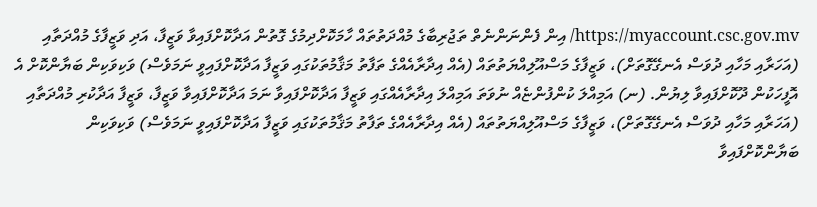https://myaccount.csc.gov.mv/ އިން ފެންނަންނެތް ތަޖުރިބާގެ މުއްދަތުތައް ހާމަކޮށްދިމުގެ ގޮތުން އަދާކޮށްފައިވާ ވަޒީފާ، އަދި ވަޒީފާގެ މުއްދަތާއި (އަހަރާއި މަހާއި ދުވަސް އެނގޭގޮތަށް)، ވަޒީފާގެ މަސްއޫލިއްޔަތުތައް (އެއް އިދާރާއެއްގެ ތަފާތު މަޤާމުތަކުގައި ވަޒީފާ އަދާކޮށްފައިވީ ނަމަވެސް) ވަކިވަކިން ބަޔާންކޮށް އެ އޮފީހަކުން ދޫކޮށްފައިވާ ލިޔުން. (ނ) އަމިއްލަ ކުންފުންޏެއް ނުވަތަ އަމިއްލަ އިދާރާއެއްގައި ވަޒީފާ އަދާކޮށްފައިވާ ނަމަ އަދާކޮށްފައިވާ ވަޒީފާ، ވަޒީފާ އަދާކުރި މުއްދަތާއި (އަހަރާއި މަހާއި ދުވަސް އެނގޭގޮތަށް)، ވަޒީފާގެ މަސްއޫލިއްޔަތުތައް (އެއް އިދާރާއެއްގެ ތަފާތު މަޤާމުތަކުގައި ވަޒީފާ އަދާކޮށްފައިވީ ނަމަވެސް) ވަކިވަކިން ބަޔާންކޮށްފައިވާ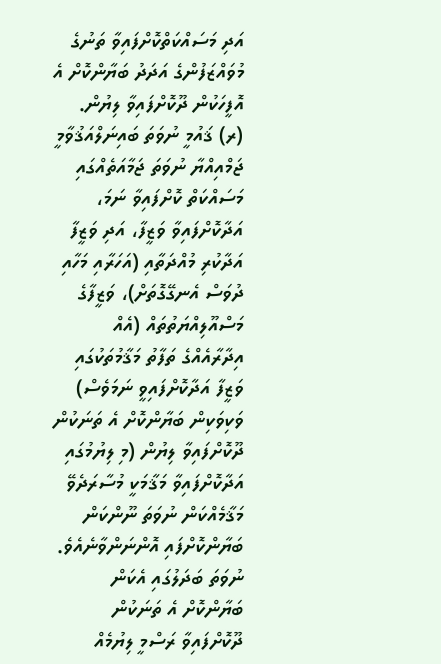އަދި މަސައްކަތްކޮށްފައިވާ ތަނުގެ މުވައްޒަފުންގެ އަދަދު ބަޔާންކޮށް އެ އޮފީހަކުން ދޫކޮށްފައިވާ ލިޔުން. (ރ) ޤައުމީ ނުވަތަ ބައިނަލްއަޤުވާމީ ޖަމްއިއްޔާ ނުވަތަ ޖަމާއަތެއްގައި މަސައްކަތް ކޮށްފައިވާ ނަމަ، އަދާކޮށްފައިވާ ވަޒީފާ، އަދި ވަޒީފާ އަދާކުރި މުއްދަތާއި (އަހަރާއި މަހާއި ދުވަސް އެނގޭގޮތަށް)، ވަޒީފާގެ މަސްއޫލިއްޔަތުތައް (އެއް އިދާރާއެއްގެ ތަފާތު މަޤާމުތަކުގައި ވަޒީފާ އަދާކޮށްފައިވީ ނަމަވެސް) ވަކިވަކިން ބަޔާންކޮށް އެ ތަނަކުން ދޫކޮށްފައިވާ ލިޔުން (މި ލިޔުމުގައި އަދާކޮށްފައިވާ މަޤާމަކީ މުސާރަދެވޭ މަޤާމެއްކަން ނުވަތަ ނޫންކަން ބަޔާންކޮށްފައި އޮންނަންވާނެއެވެ. ނުވަތަ ބަދަލުގައި އެކަން ބަޔާންކޮށް އެ ތަނަކުން ދޫކޮށްފައިވާ ރަސްމީ ލިޔުމެއް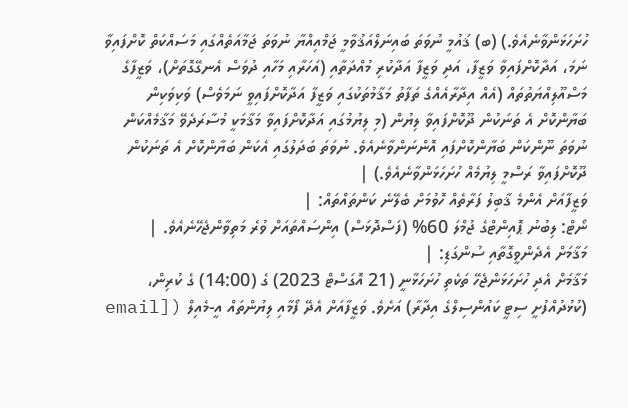ހުށަހަޅަންވާނެއެވެ.) (ބ) ޤައުމީ ނުވަތަ ބައިނަލްއަޤުވާމީ ޖަމްއިއްޔާ ނުވަތަ ޖަމާއަތެއްގައި މަސައްކަތް ކޮށްފައިވާ ނަމަ، އަދާކޮށްފައިވާ ވަޒީފާ، އަދި ވަޒީފާ އަދާކުރި މުއްދަތާއި (އަހަރާއި މަހާއި ދުވަސް އެނގޭގޮތަށް)، ވަޒީފާގެ މަސްއޫލިއްޔަތުތައް (އެއް އިދާރާއެއްގެ ތަފާތު މަޤާމުތަކުގައި ވަޒީފާ އަދާކޮށްފައިވީ ނަމަވެސް) ވަކިވަކިން ބަޔާންކޮށް އެ ތަނަކުން ދޫކޮށްފައިވާ ލިޔުން (މި ލިޔުމުގައި އަދާކޮށްފައިވާ މަޤާމަކީ މުސާރަދެވޭ މަޤާމެއްކަން ނުވަތަ ނޫންކަން ބަޔާންކޮށްފައި އޮންނަންވާނެއެވެ. ނުވަތަ ބަދަލުގައި އެކަން ބަޔާންކޮށް އެ ތަނަކުން ދޫކޮށްފައިވާ ރަސްމީ ލިޔުމެއް ހުށަހަޅަންވާނެއެވެ.) |
ވަޒީފާއަށް އެންމެ ޤާބިލު ފަރާތެއް ހޮވުމަށް ބެލޭނެ ކަންތައްތައް: |
ނޯޓް: ލިބުނު ޕޮއިންޓްގެ ޖުމްލަ 60% (ފަސްދޮޅަސް) އިންސައްތައަށް ވުރެ މަތިވާންޖެހޭނެއެވެ. |
މަޤާމަށް އެދެންވީގޮތާއި ސުންގަޑި: |
މަޤާމަށް އެދި ހުށަހަޅަންޖެހޭ ތަކެތި ހުށަހަޅާނީ (21 އޮގަސްޓް 2023) ގެ (14:00) ގެ ކުރިން، (ކުޅުދުއްފުށީ ސިޓީ ކައުންސިލްގެ އިދާރާ) އަށެވެ. ވަޒީފާއަށް އެދޭ ފޯމާއި ލިޔުންތައް އީ-މެއިލް ([email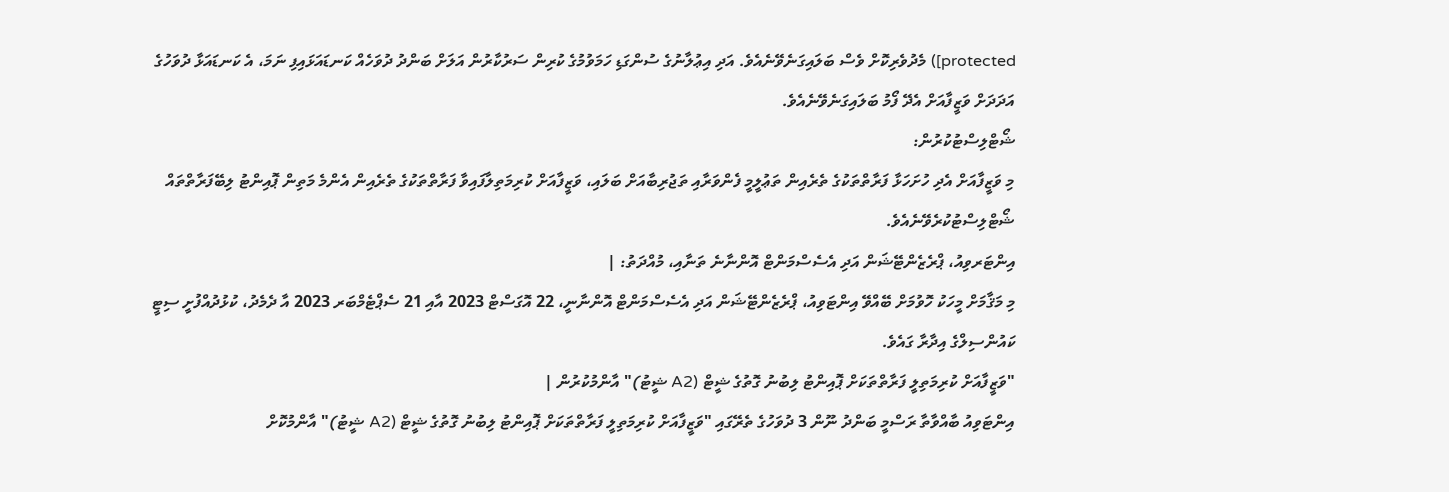protected]) މެދުވެރިކޮށް ވެސް ބަލައިގަނެވޭނެއެވެ. އަދި އިޢުލާނުގެ ސުންގަޑި ހަމަވުމުގެ ކުރިން ސަރުކާރުން އަލަށް ބަންދު ދުވަހެއް ކަނޑައަޅައިފި ނަމަ، އެ ކަނޑައަޅާ ދުވަހުގެ އަދަދަށް ވަޒީފާއަށް އެދޭ ފޯމު ބަލައިގަނެވޭނެއެވެ.
ޝޯޓްލިސްޓުކުރުން:
މި ވަޒީފާއަށް އެދި ހުށަހަޅާ ފަރާތްތަކުގެ ތެރެއިން ތަޢުލީމީ ފެންވަރާއި ތަޖުރިބާއަށް ބަލައި، ވަޒީފާއަށް ކުރިމަތިލާފައިވާ ފަރާތްތަކުގެ ތެރެއިން އެންމެ މަތިން ޕޮއިންޓު ލިބޭފަރާތްތައް ޝޯޓްލިސްޓުކުރެވޭނެއެވެ.
އިންޓަރވިއު، ޕްރެޒެންޓޭޝަން އަދި އެސެސްމަންޓް އޮންނާނެ ތަނާއި، މުއްދަތު: |
މި މަޤާމަށް މީހަކު ހޮވުމަށް ބޭއްވޭ އިންޓަވިއު، ޕްރެޒެންޓޭޝަން އަދި އެސެސްމަންޓް އޮންނާނީ، 22 އޮގަސްޓް 2023 އާއި 21 ސެޕްޓެމްބަރ 2023 އާ ދެމެދު، ކުޅުދުއްފުށީ ސިޓީ ކައުންސިލްގެ އިދާރާ ގައެވެ.
"ވަޒީފާއަށް ކުރިމަތިލީ ފަރާތްތަކަށް ޕޮއިންޓު ލިބުނު ގޮތުގެ ޝީޓް (A2 ޝީޓު)" އާންމުކުރުން |
އިންޓަވިއު ބާއްވާތާ ރަސްމީ ބަންދު ނޫން 3 ދުވަހުގެ ތެރޭގައި "ވަޒީފާއަށް ކުރިމަތިލީ ފަރާތްތަކަށް ޕޮއިންޓު ލިބުނު ގޮތުގެ ޝީޓް (A2 ޝީޓު)" އާންމުކޮށް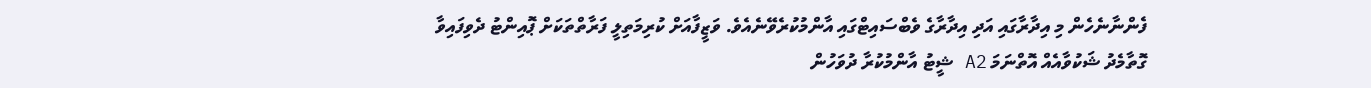ފެންނާނެހެން މި އިދާރާގައި އަދި އިދާރާގެ ވެބްސައިޓްގައި އާންމުކުރެވޭނެއެވެ. ވަޒީފާއަށް ކުރިމަތިލީ ފަރާތްތަކަށް ޕޮއިންޓު ދެވިފައިވާ ގޮތާމެދު ޝަކުވާއެއް އޮތްނަމަ A2 ޝީޓު އާންމުކުރާ ދުވަހުން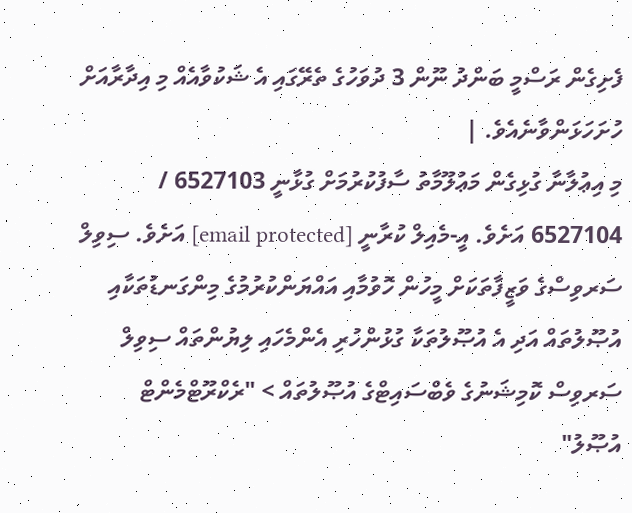ފެށިގެން ރަސްމީ ބަންދު ނޫން 3 ދުވަހުގެ ތެރޭގައި އެ ޝަކުވާއެއް މި އިދާރާއަށް ހުށަހަޅަންވާނެއެވެ. |
މި އިޢުލާނާ ގުޅިގެން މަޢުލޫމާތު ސާފުކުރުމަށް ގުޅާނީ 6527103 / 6527104 އަށެވެ. އީ-މެއިލް ކުރާނީ [email protected] އަށެވެ. ސިވިލް ސަރވިސްގެ ވަޒީފާތަކަށް މީހުން ހޮވުމާއި އައްޔަންކުރުމުގެ މިންގަނޑުތަކާއި އުޞޫލުތައް އަދި އެ އުޞޫލުތަކާ ގުޅުންހުރި އެންމެހައި ލިޔުންތައް ސިވިލް ސަރވިސް ކޮމިޝަނުގެ ވެބްސައިޓްގެ އުޞޫލުތައް > "ރެކްރޫޓްމެންޓް އުޞޫލު"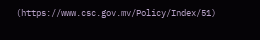(https://www.csc.gov.mv/Policy/Index/51)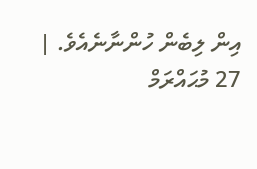އިން ލިބެން ހުންނާނެއެވެ. |
27 މުޙައްރަމް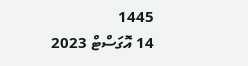1445
14 އޮގަސްޓް 2023